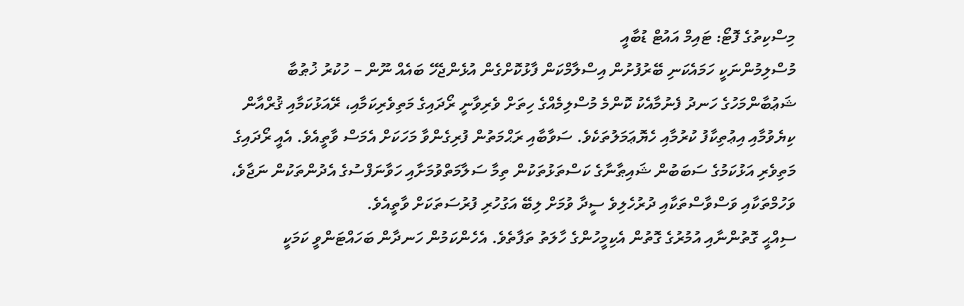މިސްކިތުގެ ފޮޓޯ: ޓައިމް އައުޓް ޑުބާއީ
މުސްލިމުންނަކީ ހަމައެކަނި ބޭރުފުށުން އިސްލާމްކަން ފާޅުކޮށްގެން އުޅެންޖެހޭ ބައެއް ނޫން – ހުކުރު ޚުޠުބާ
ޝަޢުބާންމަހުގެ ހަނދު ފެނުމާއެކު ކޮންމެ މުސްލިމެއްގެ ހިތަށް ވެރިވާނީ ރޯދައިގެ މަތިވެރިކަމާއި، ރޭއަޅުކަމާއި ޤުރްއާން ކިޔެވުމާއި އިޢުތިކާފު ކުރުމާއި ހެޔޮޢަމަލުތަކެވެ. ސަވާބާއި ރަޙްމަތުން ފުރިގެންވާ މަހަކަށް އެމަސް ވާތީއެވެ. އެއީ ރޯދައިގެ މަތިވެރި އަޅުކަމުގެ ސަބަބުން ޝައިޠާނާގެ ކަސްތަޅުތަކުން ތިމާ ސަލާމަތްވުމަށާއި ހަވާނަފްސުގެ އެދުންތަކުން ނަޖާވެ، ވަހުމްތަކާއި ވަސްވާސްތަކާއި ދުރުހެލިވެ ސީދާ ވުމަށް ލިބޭ އަގުހުރި ފުރުސަތަކަށް ވާތީއެވެ.
ސިއްޙީ ގޮތުންނާއި އުމުރުގެ ގޮތުން އެކިމީހުންގެ ހާލަތު ތަފާތެވެ. އެހެންކަމުން ހަނދާން ބަހައްޓަންވީ ކަމަކީ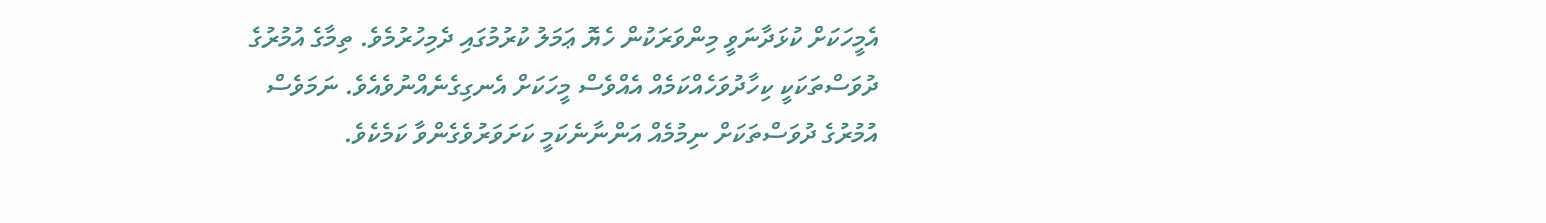އެމީހަކަށް ކުޅަދާނަވީ މިންވަރަކުން ހެޔޮ ޢަމަލު ކުރުމުގައި ދެމިހުރުމެވެ. ތިމާގެ އުމުރުގެ ދުވަސްތަކަކީ ކިހާދުވަހެއްކަމެއް އެއްވެސް މީހަކަށް އެނގިގެނެއްނުވެއެވެ. ނަމަވެސް އުމުރުގެ ދުވަސްތަކަށް ނިމުމެއް އަންނާނެކަމީ ކަށަވަރުވެގެންވާ ކަމެކެވެ.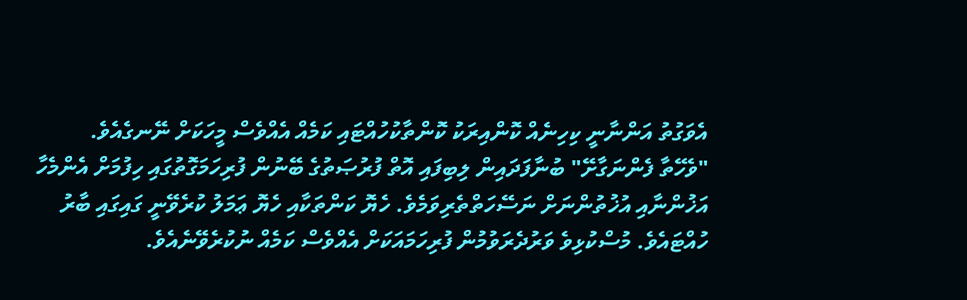އެވަގުތު އަންނާނީ ކިހިނެއް ކޮންއިރަކު ކޮންތާކުހުއްޓައި ކަމެއް އެއްވެސް މީހަކަށް ނޭނގެއެވެ.
"ވެހޭތާ ފެންނަގާށޭ" ބުނާފަދައިން ލިބިފައި އޮތް ފުރުޞަތުގެ ބޭނުން ފުރިހަމަގޮތުގައި ހިފުމަށް އެންމެހާ އަޚުންނާއި އުޚުތުންނަށް ނަސޭހަތްތެރިވަމެވެ. ހެޔޮ ކަންތަކާއި ހެޔޮ ޢަމަލު ކުރެވޭނީ ގައިގައި ބާރު ހުއްޓައެވެ. މުސްކުޅިވެ ވަރުދެރަވުމުން ފުރިހަމައަކަށް އެއްވެސް ކަމެއް ނުކުރެވޭނެއެވެ.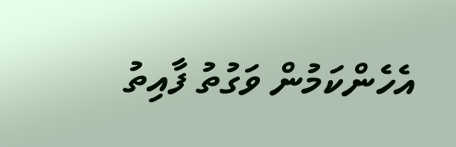އެހެންކަމުން ވަގުތު ފާއިތު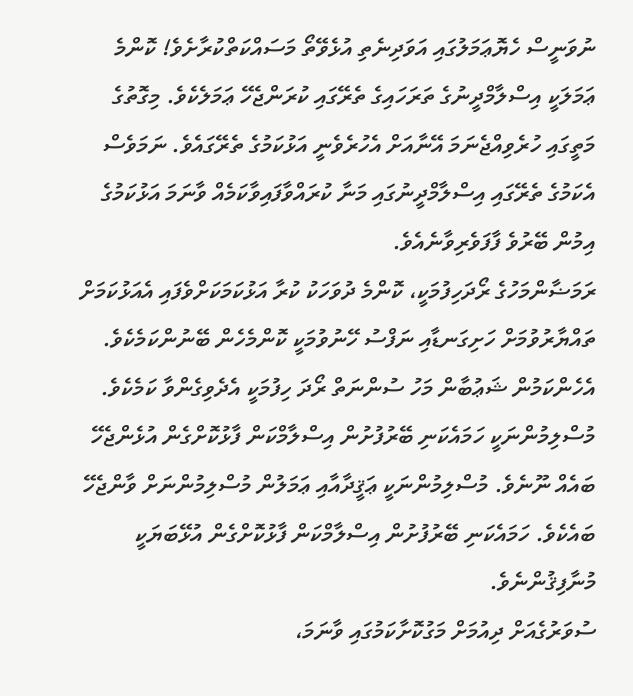ނުވަނީސް ހެޔޮޢަމަލުގައި އަވަދިނެތި އުޅެވޭތޯ މަސައްކަތްކުރާށެވެ! ކޮންމެ ޢަމަލަކީ އިސްލާމްދީނުގެ ތަރަހައިގެ ތެރޭގައި ކުރަންޖެހޭ ޢަމަލެކެވެ. މިގޮތުގެ މަތީގައި ހުރެވިއްޖެނަމަ އޭނާއަށް އެހުރެވެނީ އަޅުކަމުގެ ތެރޭގައެވެ. ނަމަވެސް އެކަމުގެ ތެރޭގައި އިސްލާމްދީނުގައި މަނާ ކުރައްވާފައިވާކަމެއް ވާނަމަ އަޅުކަމުގެ އިމުން ބޭރުވެ ފާފަވެރިވާނެއެވެ.
ރަމަޟާންމަހުގެ ރޯދަހިފުމަކީ، ކޮންމެ ދުވަހަކު ކުރާ އަޅުކަމަކަށްވެފައި އެއަޅުކަމަށް ތައްޔާރުވުމަށް ހަށިގަނޑާއި ނަފްސު ހޭނުވުމަކީ ކޮންމެހެން ބޭނުންކަމެކެވެ. އެހެންކަމުން ޝަޢުބާން މަހު ސުންނަތް ރޯދަ ހިފުމަކީ އެދެވިގެންވާ ކަމެކެވެ.
މުސްލިމުންނަކީ ހަމައެކަނި ބޭރުފުށުން އިސްލާމްކަން ފާޅުކޮށްގެން އުޅެންޖެހޭ ބައެއް ނޫނެވެ. މުސްލިމުންނަކީ ޢަޤީދާއާއި ޢަމަލުން މުސްލިމުންނަށް ވާންޖެހޭ ބައެކެވެ. ހަމައެކަނި ބޭރުފުށުން އިސްލާމްކަން ފާޅުކޮށްގެން އުޅޭބަޔަކީ މުނާފިޤުންނެވެ.
ސުވަރުގެއަށް ދިއުމަށް މަގުކޮށާކަމުގައި ވާނަމަ،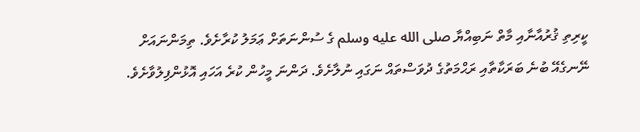ކީރިތި ޤުރުއާނާއި މާތް ނަބިއްޔާ صلى الله عليه وسلم ގެ ސުންނަތަށް ޢަމަލު ކުރާށެވެ. ތިމަންނައަށް ނޭނގެއޭ ބުނެ ބަރަކާތާއި ރަޙްމަތުގެ ދުވަސްތައް ނަގައި ނުލާށެވެ. ދަންނަ މީހުން ކުރެ އަހައި އޮޅުންފިލުވާށެވެ.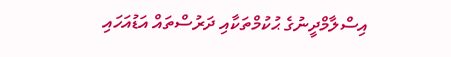އިސްލާމްދީނުގެ ޙުކުމްތަކާއި ދަރުސްތައް އަޑުއަހައި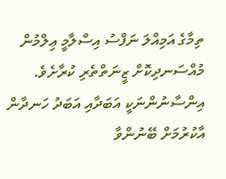ތިމާގެ އަމިއްލަ ނަފްސު އިސްލާމީ ޢިލްމުން މުއްސަނދިކޮށް ޒީނަތްތެރި ކުރާށެވެ. އިންސާނުންނަކީ އަބަދާއި އަބަދު ހަނދާން އާކުރުމަށް ބޭނުންވާ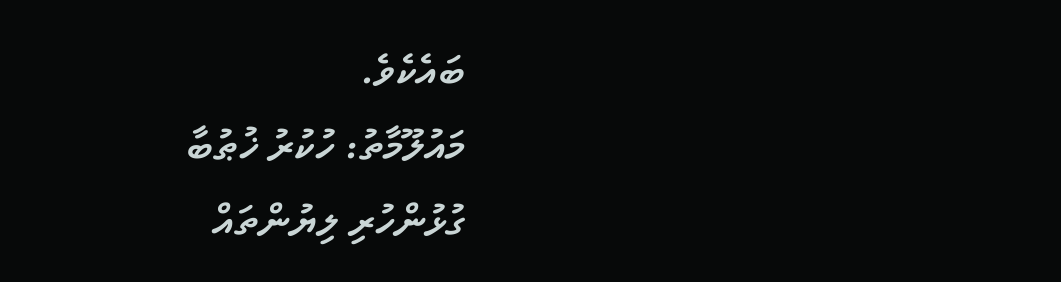ބައެކެވެ.
މައުލޫމާތު: ހުކުރު ޚުޠުބާ
ގުޅުންހުރި ލިޔުންތައް